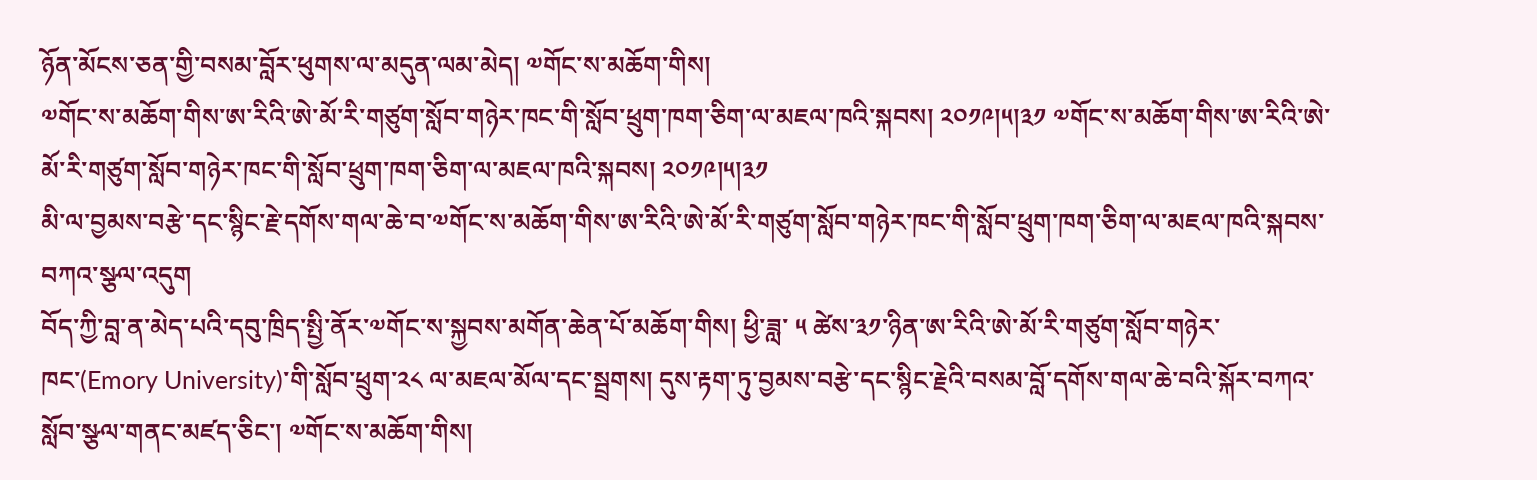ཉོན་མོངས་ཅན་གྱི་བསམ་བློར་ཕུགས་ལ་མདུན་ལམ་མེད། ༧གོང་ས་མཆོག་གིས།
༧གོང་ས་མཆོག་གིས་ཨ་རིའི་ཨེ་མོ་རི་གཙུག་སློབ་གཉེར་ཁང་གི་སློབ་ཕྲུག་ཁག་ཅིག་ལ་མཇལ་ཁའི་སྐབས། ༢༠༡༩།༥།༣༡ ༧གོང་ས་མཆོག་གིས་ཨ་རིའི་ཨེ་མོ་རི་གཙུག་སློབ་གཉེར་ཁང་གི་སློབ་ཕྲུག་ཁག་ཅིག་ལ་མཇལ་ཁའི་སྐབས། ༢༠༡༩།༥།༣༡
མི་ལ་བྱམས་བརྩེ་དང་སྙིང་རྗེ་དགོས་གལ་ཆེ་བ་༧གོང་ས་མཆོག་གིས་ཨ་རིའི་ཨེ་མོ་རི་གཙུག་སློབ་གཉེར་ཁང་གི་སློབ་ཕྲུག་ཁག་ཅིག་ལ་མཇལ་ཁའི་སྐབས་བཀའ་སྩལ་འདུག
བོད་ཀྱི་བླ་ན་མེད་པའི་དབུ་ཁྲིད་སྤྱི་ནོར་༧གོང་ས་སྐྱབས་མགོན་ཆེན་པོ་མཆོག་གིས། ཕྱི་ཟླ་ ༥ ཚེས་༣༡་ཉིན་ཨ་རིའི་ཨེ་མོ་རི་གཙུག་སློབ་གཉེར་ཁང་(Emory University)་གི་སློབ་ཕྲུག་༢༨ ལ་མཇལ་མོལ་དང་སྦྲགས། དུས་རྟག་ཏུ་བྱམས་བརྩེ་དང་སྙིང་རྗེའི་བསམ་བློ་དགོས་གལ་ཆེ་བའི་སྐོར་བཀའ་སློབ་སྩལ་གནང་མཛད་ཅིང་། ༧གོང་ས་མཆོག་གིས།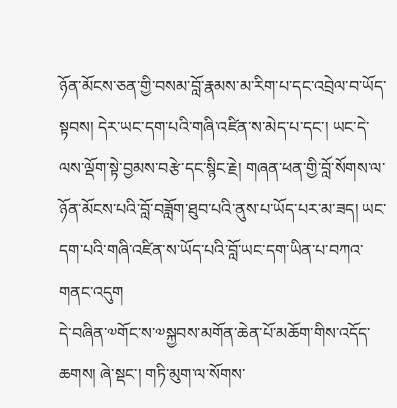ཉོན་མོངས་ཅན་གྱི་བསམ་བློ་རྣམས་མ་རིག་པ་དང་འབྲེལ་བ་ཡོད་སྟབས། དེར་ཡང་དག་པའི་གཞི་འཛིན་ས་མེད་པ་དང་། ཡང་དེ་ལས་ལྡོག་སྟེ་བྱམས་བརྩེ་དང་སྙིང་རྗེ། གཞན་ཕན་གྱི་བློ་སོགས་ལ་ཉོན་མོངས་པའི་བློ་བཟློག་ཐུབ་པའི་ནུས་པ་ཡོད་པར་མ་ཟད། ཡང་དག་པའི་གཞི་འཛིན་ས་ཡོད་པའི་བློ་ཡང་དག་ཡིན་པ་བཀའ་གནང་འདུག
དེ་བཞིན་༧གོང་ས་༧སྐྱབས་མགོན་ཆེན་པོ་མཆོག་གིས་འདོད་ཆགས། ཞེ་སྡང་། གཏི་མུག་ལ་སོགས་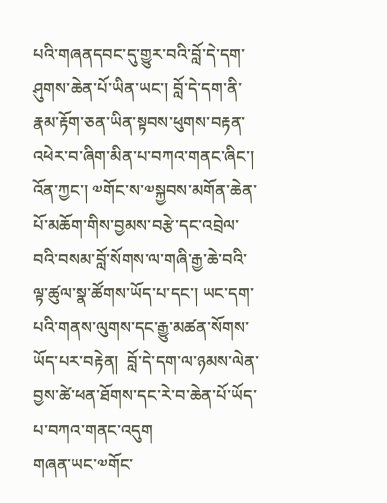པའི་གཞནདབང་དུ་གྱུར་བའི་བློ་དེ་དག་ཤུགས་ཆེན་པོ་ཡིན་ཡང་། བློ་དེ་དག་ནི་རྣམ་རྟོག་ཅན་ཡིན་སྟབས་ཕུགས་བརྟན་འཕེར་བ་ཞིག་མིན་པ་བཀའ་གནང་ཞིང་།  འོན་ཀྱང་། ༧གོང་ས་༧སྐྱབས་མགོན་ཆེན་པོ་མཆོག་གིས་བྱམས་བརྩེ་དང་འབྲེལ་བའི་བསམ་བློ་སོགས་ལ་གཞི་རྒྱ་ཆེ་བའི་ལྟ་ཚུལ་སྣ་ཚོགས་ཡོད་པ་དང་། ཡང་དག་པའི་གནས་ལུགས་དང་རྒྱུ་མཚན་སོགས་ཡོད་པར་བརྟེན།  བློ་དེ་དག་ལ་ཉམས་ལེན་བྱས་ཚེ་ཕན་ཐོགས་དང་རེ་བ་ཆེན་པོ་ཡོད་པ་བཀའ་གནང་འདུག
གཞན་ཡང་༧གོང་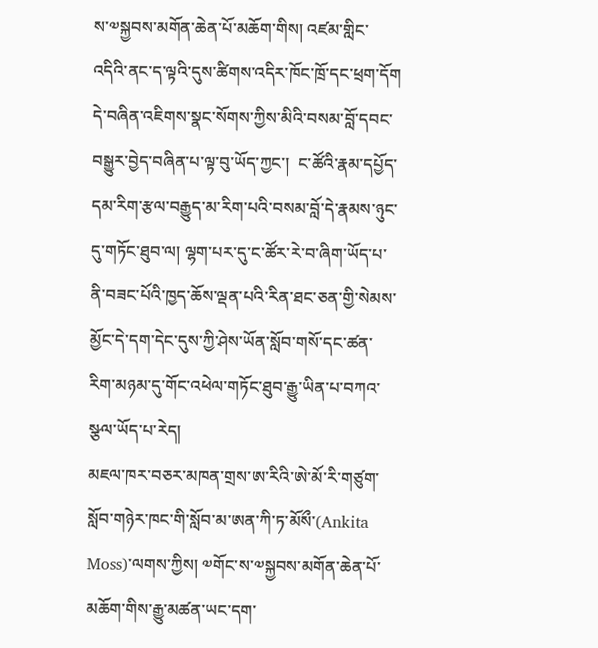ས་༧སྐྱབས་མགོན་ཆེན་པོ་མཆོག་གིས། འཛམ་གླིང་འདིའི་ནང་ད་ལྟའི་དུས་ཚིགས་འདིར་ཁོང་ཁྲོ་དང་ཕྲག་དོག དེ་བཞིན་འཇིགས་སྣང་སོགས་ཀྱིས་མིའི་བསམ་བློ་དབང་བསྒྱུར་བྱེད་བཞིན་པ་ལྟ་བུ་ཡོད་ཀྱང་།  ང་ཚོའི་རྣམ་དཔྱོད་དམ་རིག་རྩལ་བརྒྱུད་མ་རིག་པའི་བསམ་བློ་དེ་རྣམས་ཉུང་དུ་གཏོང་ཐུབ་ལ། ལྷག་པར་དུ་ང་ཚོར་རེ་བ་ཞིག་ཡོད་པ་ནི་བཟང་པོའི་ཁྱད་ཆོས་ལྡན་པའི་རིན་ཐང་ཅན་གྱི་སེམས་མྱོང་དེ་དག་དེང་དུས་ཀྱི་ཤེས་ཡོན་སློབ་གསོ་དང་ཚན་རིག་མཉམ་དུ་གོང་འཕེལ་གཏོང་ཐུབ་རྒྱུ་ཡིན་པ་བཀའ་སྩལ་ཡོད་པ་རེད།
མཇལ་ཁར་བཅར་མཁན་གྲས་ཨ་རིའི་ཨེ་མོ་རི་གཙུག་སློབ་གཉེར་ཁང་གི་སློབ་མ་ཨན་ཀི་ཏ་མོསྀ་(Ankita Moss)་ལགས་ཀྱིས། ༧གོང་ས་༧སྐྱབས་མགོན་ཆེན་པོ་མཆོག་གིས་རྒྱུ་མཚན་ཡང་དག་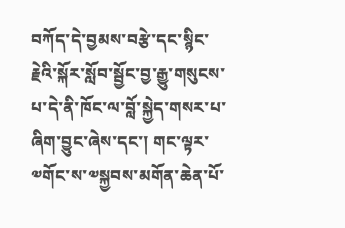བཀོད་དེ་བྱམས་བརྩེ་དང་སྙིང་རྗེའི་སྐོར་སློབ་སྦྱོང་བྱ་རྒྱུ་གསུངས་པ་དེ་ནི་ཁོང་ལ་བློ་སྐྱེད་གསར་པ་ཞིག་བྱུང་ཞེས་དང་། གང་ལྟར་༧གོང་ས་༧སྐྱབས་མགོན་ཆེན་པོ་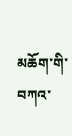མཆོག་གི་བཀའ་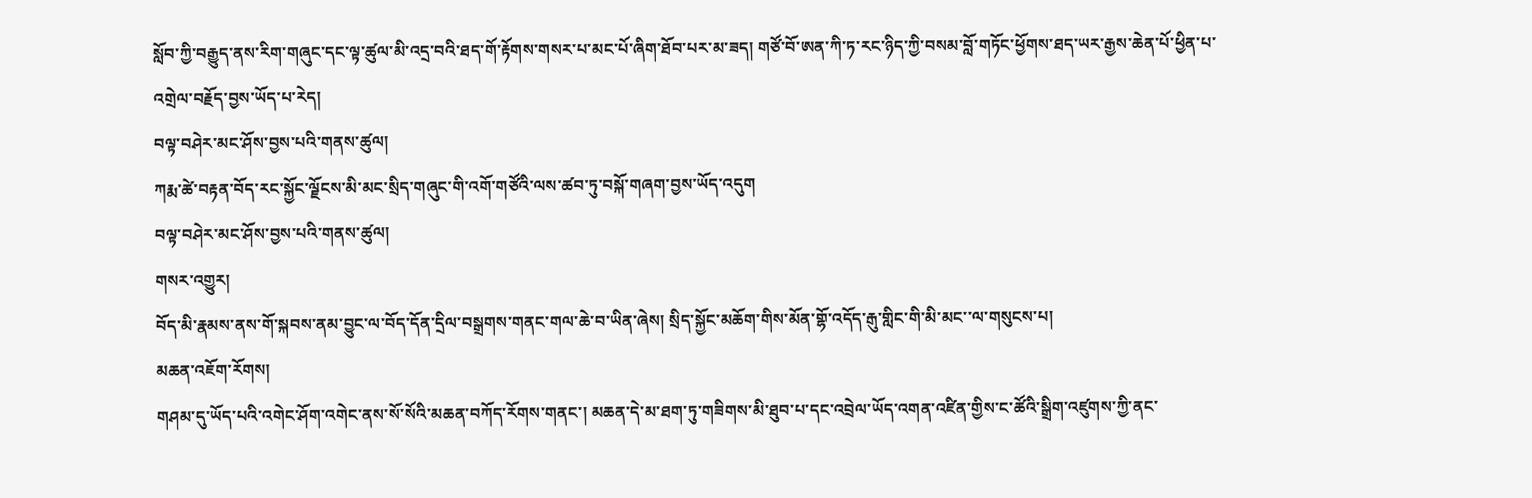སློབ་ཀྱི་བརྒྱུད་ནས་རིག་གཞུང་དང་ལྟ་ཚུལ་མི་འདྲ་བའི་ཐད་གོ་རྟོགས་གསར་པ་མང་པོ་ཞིག་ཐོབ་པར་མ་ཟད། གཙོ་བོ་ཨན་ཀི་ཏ་རང་ཉིད་ཀྱི་བསམ་བློ་གཏོང་ཕྱོགས་ཐད་ཡར་རྒྱས་ཆེན་པོ་ཕྱིན་པ་འགྲེལ་བརྗོད་བྱས་ཡོད་པ་རེད།
བལྟ་བཤེར་མང་ཤོས་བྱས་པའི་གནས་ཚུལ།
ཀརྨ་ཚེ་བརྟན་བོད་རང་སྐྱོང་ལྗོངས་མི་མང་སྲིད་གཞུང་གི་འགོ་གཙོའི་ལས་ཚབ་ཏུ་བསྐོ་གཞག་བྱས་ཡོད་འདུག
བལྟ་བཤེར་མང་ཤོས་བྱས་པའི་གནས་ཚུལ།
གསར་འགྱུར།
བོད་མི་རྣམས་ནས་གོ་སྐབས་ནམ་བྱུང་ལ་བོད་དོན་དྲིལ་བསྒྲགས་གནང་གལ་ཆེ་བ་ཡིན་ཞེས། སྲིད་སྐྱོང་མཆོག་གིས་མོན་གྷོ་འདོད་རྒུ་གླིང་གི་མི་མང་་ལ་གསུངས་པ།
མཆན་འཇོག་རོགས།
གཤམ་དུ་ཡོད་པའི་འགེང་ཤོག་འགེང་ནས་སོ་སོའི་མཆན་བཀོད་རོགས་གནང་། མཆན་དེ་མ་ཐག་ཏུ་གཟིགས་མི་ཐུབ་པ་དང་འབྲེལ་ཡོད་འགན་འཛིན་གྱིས་ང་ཚོའི་སྒྲིག་འཛུགས་ཀྱི་ནང་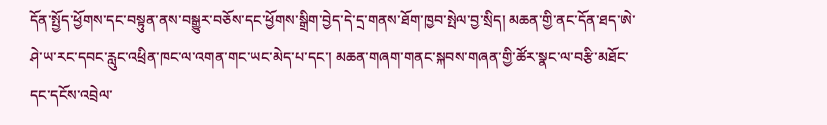དོན་སྤྱོད་ཕྱོགས་དང་བསྟུན་ནས་བསྒྱུར་བཅོས་དང་ཕྱོགས་སྒྲིག་བྱེད་དེ་དྲ་གནས་ཐོག་ཁྱབ་སྤེལ་བྱ་སྲིད། མཆན་གྱི་ནང་དོན་ཐད་ཨེ་ཤེ་ཡ་རང་དབང་རླུང་འཕྲིན་ཁང་ལ་འགན་གང་ཡང་མེད་པ་དང་། མཆན་གཞག་གནང་སྐབས་གཞན་གྱི་ཚོར་སྣང་ལ་བརྩི་མཐོང་དང་དངོས་འབྲེལ་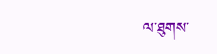ལ་ཐུགས་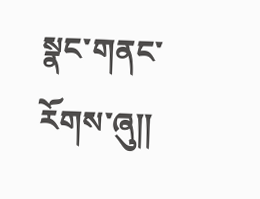སྣང་གནང་རོགས་ཞུ༎